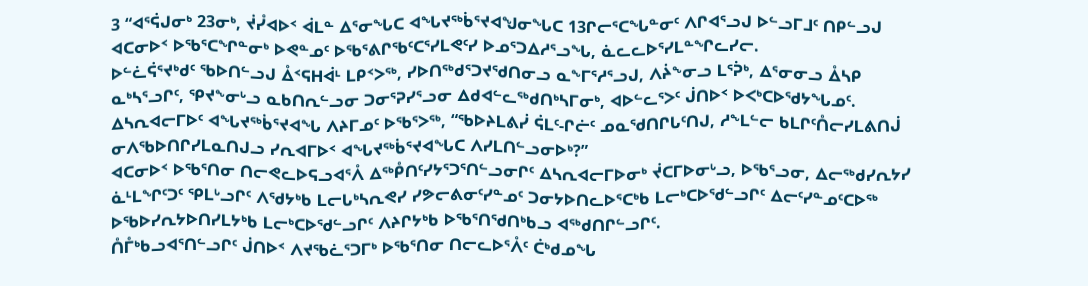3 “ᐊᕐᕌᒍᓂᒃ 23ᓂᒃ, ᔫᓮᐊᐅᑉ ᐋᒪᓐ ᐃᕐᓂᖓᑕ ᐊᖓᔪᖅᑳᕐᔪᐊᖑᓂᖓᑕ 13ᒋᓕᕐᑕᖓᓐᓂᑦ ᐱᒋᐊᕐᓗᒍ ᐅᓪᓗᒥᒧᑦ ᑎᑭᓪᓗᒍ ᐊᑕᓂᐅᑉ ᐅᖃᕐᑕᖏᓐᓂᒃ ᐅᕙᓐᓄᑦ ᐅᖃᕐᕕᒋᖃᑦᑕᕐᓯᒪᕙᑦᓯ ᐅᓄᕐᑐᐃᓱᕐᓗᖓ, ᓈᓚᓚᐅᕐᓯᒪᓐᖏᓚᓯᓕ.
ᐅᓪᓛᕌᕐᔪᒃᑯᑦ ᖃᐅᑎᓪᓗᒍ ᐂᑉᕋᕼᐋᒻ ᒪᑭᑉᐳᖅ, ᓯᐅᑎᖅᑯᕐᑐᔪᖁᑎᓂᓗ ᓇᖕᒥᕐᓱᕐᓗᒍ, ᐱᔩᖕᓂᓗ ᒪᕐᕉᒃ, ᐃᕐᓂᓂᓗ ᐂᓴᑭ ᓇᒃᓴᕐᓗᒋᑦ, ᕿᔪᖕᓂᒡᓗ ᓇᑲᑎᕆᓪᓗᓂ ᑐᓂᕐᕈᓯᕐᓗᓂ ᐃᑯᐊᓪᓚᖅᑯᑎᒃᓴᒥᓂᒃ, ᐊᐅᓪᓚᕐᐳᑦ ᒎᑎᐅᑉ ᐅᐸᒃᑕᐅᖁᔭᖓᓄᑦ.
ᐃᓴᕆᐊᓕᒥᐅᑦ ᐊᖓᔪᖅᑳᕐᔪᐊᖓ ᐱᔨᒥᓄᑦ ᐅᖃᕐᐳᖅ, “ᖃᐅᔨᒪᕕᓰ ᕌᒪᑦ-ᒋᓖᑦ ᓄᓇᖁᑎᒋᒐᑦᑎᒍ, ᓱᖕᒪᓪᓕ ᑲᒪᒋᑦᑍᓕᓯᒪᕕᑎᒎ ᓂᐱᖃᐅᑎᒋᓯᒪᓇᑎᒍᓗ ᓯᕆᐊᒥᐅᑉ ᐊᖓᔪᖅᑳᕐᔪᐊᖓᑕ ᐱᓯᒪᑎᓪᓗᓂᐅᒃ?”
ᐊᑕᓂᐅᑉ ᐅᖃᕐᑎᓂ ᑎᓕᕙᓚᐅᕋᓗᐊᕐᐰ ᐃᖅᑬᑎᑦᓯᔭᕐᑐᕐᑎᓪᓗᓂᒋᑦ ᐃᓴᕆᐊᓕᒥᐅᓂᒃ ᔫᑕᒥᐅᓂᒡᓗ, ᐅᖃᕐᓗᓂ, ᐃᓕᖅᑯᓯᕆᔭᓯ ᓈᒻᒪᖏᑦᑐᑦ ᕿᒪᒡᓗᒋᑦ ᐱᖁᔭᒃᑲ ᒪᓕᒐᒃᓴᕆᕙᓯ ᓯᕗᓕᕕᓂᑦᓯᓐᓄᑦ ᑐᓂᔭᐅᑎᓚᐅᕐᑕᒃᑲ ᒪᓕᒃᑕᐅᖁᓪᓗᒋᑦ ᐃᓕᑦᓯᓐᓄᑦᑕᐅᖅ ᐅᖃᐅᓯᕆᔭᐅᑎᓯᒪᔭᒃᑲ ᒪᓕᒃᑕᐅᖁᓪᓗᒋᑦ ᐱᔨᒋᔭᒃᑲ ᐅᖃᕐᑎᖁᑎᒃᑲᓗ ᐊᖅᑯᑎᒋᓪᓗᒋᑦ.
ᑍᒤᒃᑲᓗᐊᕐᑎᓪᓗᒋᑦ ᒎᑎᐅᑉ ᐱᔪᖃᓛᕐᑐᒥᒃ ᐅᖃᕐᑎᓂ ᑎᓕᓚᐅᕐᐰᑦ ᑖᒃᑯᓄᖓ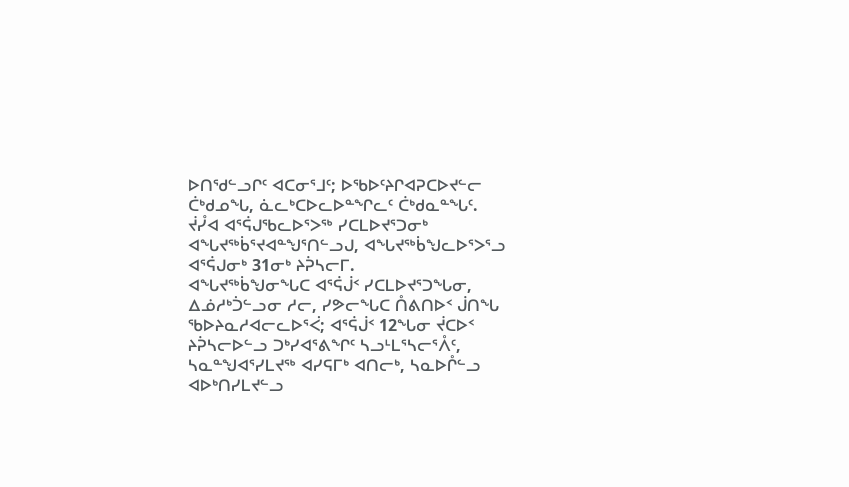ᐅᑎᖁᓪᓗᒋᑦ ᐊᑕᓂᕐᒧᑦ; ᐅᖃᐅᑦᔨᒋᐊᕈᑕᐅᔪᓪᓕ ᑖᒃᑯᓄᖓ, ᓈᓚᒃᑕᐅᓚᐅᓐᖏᓚᑦ ᑖᒃᑯᓇᓐᖓᑦ.
ᔫᓮᐊ ᐊᕐᕌᒍᖃᓚᐅᕐᐳᖅ ᓯᑕᒪᐅᔪᕐᑐᓂᒃ ᐊᖓᔪᖅᑳᕐᔪᐊᓐᖑᕐᑎᓪᓗᒍ, ᐊᖓᔪᖅᑳᖑᓚᐅᕐᐳᕐᓗ ᐊᕐᕌᒍᓂᒃ 31ᓂᒃ ᔨᕉᓴᓕᒥ.
ᐊᖓᔪᖅᑳᖑᓂᖓᑕ ᐊᕐᕌᒎᑉ ᓯᑕᒪᐅᔪᕐᑐᖓᓂ, ᐃᓅᓱᒃᑑᓪᓗᓂ ᓱᓕ, ᓯᕗᓕᖓᑕ ᑍᕕᑎᐅᑉ ᒎᑎᖓ ᖃᐅᔨᓇᓱᐊᓕᓚᐅᕐᐹ; ᐊᕐᕌᒎᑉ 12ᖓᓂ ᔫᑕᐅᑉ ᔨᕉᓴᓕᐅᓪᓗ ᑐᒃᓯᐊᕐᕕᖏᑦ ᓴᓗᒻᒪᕐᓴᓕᕐᐰᑦ, ᓴᓇᓐᖑᐊᕐᓯᒪᔪᖅ ᐊᓯᕋᒥᒃ ᐊᑎᓕᒃ, ᓴᓇᐅᒊᓪᓗ ᐊᐅᒃᑎᓯᒪᔪᓪᓗ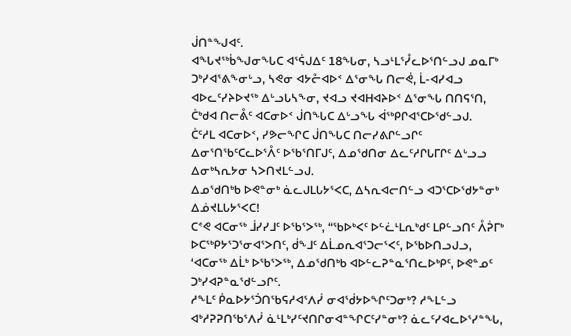ᒎᑎᓐᖑᐊᑦ.
ᐊᖓᔪᖅᑳᖑᓂᖓᑕ ᐊᕐᕌᒍᐃᑦ 18ᖓᓂ, ᓴᓗᒻᒪᕐᓮᓚᐅᕐᑎᓪᓗᒍ ᓄᓇᒥᒃ ᑐᒃᓯᐊᕐᕕᖕᓂᒡᓗ, ᓴᕙᓂ ᐊᔭᓔᐊᐅᑉ ᐃᕐᓂᖓ ᑎᓕᕚ, ᒫ-ᐊᓯᐊᓗ ᐊᐅᓚᑦᓯᔨᐅᔪᖅ ᐃᒡᓗᒐᓴᖕᓂ, ᔪᐊᓗ ᔪᐊᕼᐊᔨᐅᑉ ᐃᕐᓂᖓ ᑎᑎᕋᕐᑎ, ᑖᒃᑯᐊ ᑎᓕᕔᑦ ᐊᑕᓂᐅᑉ ᒎᑎᖓᑕ ᐃᒡᓗᖓ ᐋᖅᑭᒋᐊᕐᑕᐅᖁᓪᓗᒍ.
ᑖᑦᓱᒪ ᐊᑕᓂᐅᑉ, ᓯᕗᓕᖏᑕ ᒎᑎᖓᑕ ᑎᓕᓯᕕᒋᓪᓗᒋᑦ ᐃᓂᕐᑎᖃᑦᑕᓚᐅᕐᐰᑦ ᐅᖃᕐᑎᒥᒍᑦ, ᐃᓄᖁᑎᓂ ᐃᓚᑦᓱᒋᒐᒥᒋᑦ ᐃᒡᓗᓗ ᐃᓂᒃᓴᕆᔭᓂ ᓴᐳᑎᔪᒪᓪᓗᒍ.
ᐃᓄᖁᑎᒃᑲ ᐅᕙᓐᓂᒃ ᓈᓚᒍᒪᒐᔭᕐᐸᑕ, ᐃᓴᕆᐊᓕᑎᓪᓗ ᐊᑐᕐᑕᐅᖁᔭᓐᓂᒃ ᐃᓅᔪᒪᒐᔭᕐᐸᑕ!
ᑕᕝᕙ ᐊᑕᓂᖅ ᒨᓯᓯᒧᑦ ᐅᖃᕐᐳᖅ, “ᖃᐅᒃᐸᑦ ᐅᓪᓛᒻᒪᕆᒃᑯᑦ ᒪᑭᓪᓗᑎᑦ ᐰᕉᒥᒃ ᐅᑕᖅᑭᔭᕐᑐᕐᓂᐊᕐᐳᑎᑦ, ᑰᖕᒧᑦ ᐃᒫᓄᕆᐊᕐᑐᓕᕐᐸᑦ, ᐅᖃᐅᑎᓗᒍᓗ, ‘ᐊᑕᓂᖅ ᐃᒫᒃ ᐅᖃᕐᐳᖅ, ᐃᓄᖁᑎᒃᑲ ᐊᐅᓪᓚᕈᓐᓇᕐᑎᓚᐅᒃᑭᑦ, ᐅᕙᓐᓄᑦ ᑐᒃᓯᐊᕈᓐᓇᖁᓪᓗᒋᑦ.
ᓱᖕᒪᑦ ᑮᓇᐅᔭᕐᑑᑎᖃᕋᓱᐊᕐᐱᓰ ᓂᐊᖂᔭᐅᖏᑦᑐᓂᒃ? ᓱᖕᒪᓪᓗ ᐊᒃᓱᕈᕈᑎᖃᕐᐱᓰ ᓈᒻᒪᒃᓯᑦᔪᑎᒋᓂᐊᓐᖏᑕᑦᓯᓐᓂᒃ? ᓈᓚᑦᓯᐊᓚᐅᕐᓯᓐᖓ,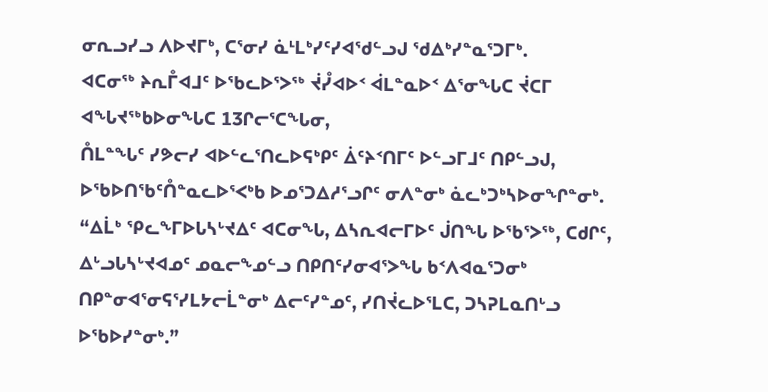ᓂᕆᓗᓯᓗ ᐱᐅᔪᒥᒃ, ᑕᕐᓂᓯ ᓈᒻᒪᒃᓯᑦᓯᐊᖁᓪᓗᒍ ᖁᐃᒃᓯᓐᓇᕐᑐᒥᒃ.
ᐊᑕᓂᖅ ᔨᕆᒤᐊᒧᑦ ᐅᖃᓚᐅᕐᐳᖅ ᔫᓮᐊᐅᑉ ᐋᒪᓐᓇᐅᑉ ᐃᕐᓂᖓᑕ ᔫᑕᒥ ᐊᖓᔪᖅᑲᐅᓂᖓᑕ 13ᒋᓕᕐᑕᖓᓂ,
ᑍᒪᓐᖓᑦ ᓯᕗᓕᓯ ᐊᐅᓪᓚᕐᑎᓚᐅᕋᒃᑭᑦ ᐄᑦᔨᑉᑎᒥᑦ ᐅᓪᓗᒥᒧᑦ ᑎᑭᓪᓗᒍ, ᐅᖃᐅᑎᖃᑦᑍᓐᓇᓚᐅᕐᐸᒃᑲ ᐅᓄᕐᑐᐃᓱᕐᓗᒋᑦ ᓂᐱᓐᓂᒃ ᓈᓚᒃᑐᒃᓴᐅᓂᖏᓐᓂᒃ.
“ᐃᒫᒃ ᕿᓚᖕᒥᐅᒐᓴᒡᔪᐃᑦ ᐊᑕᓂᖓ, ᐃᓴᕆᐊᓕᒥᐅᑦ ᒎᑎᖓ ᐅᖃᕐᐳᖅ, ᑕᑯᒋᑦ, ᐃᒡᓗᒐᓴᒡᔪᐊᓄᑦ ᓄᓇᓕᖕᓄᓪᓗ ᑎᑭᑎᑦᓯᓂᐊᕐᐳᖓ ᑲᑉᐱᐊᓇᕐᑐᓂᒃ ᑎᑭᓐᓂᐊᕐᓂᕋᕐᓯᒪᔭᓕᒫᓐᓂᒃ ᐃᓕᑦᓯᓐᓄᑦ, ᓯᑎᔫᓚᐅᕐᒪᑕ, ᑐᓴᕈᒪᓇᑎᒡᓗ ᐅᖃᐅᓯᓐᓂᒃ.”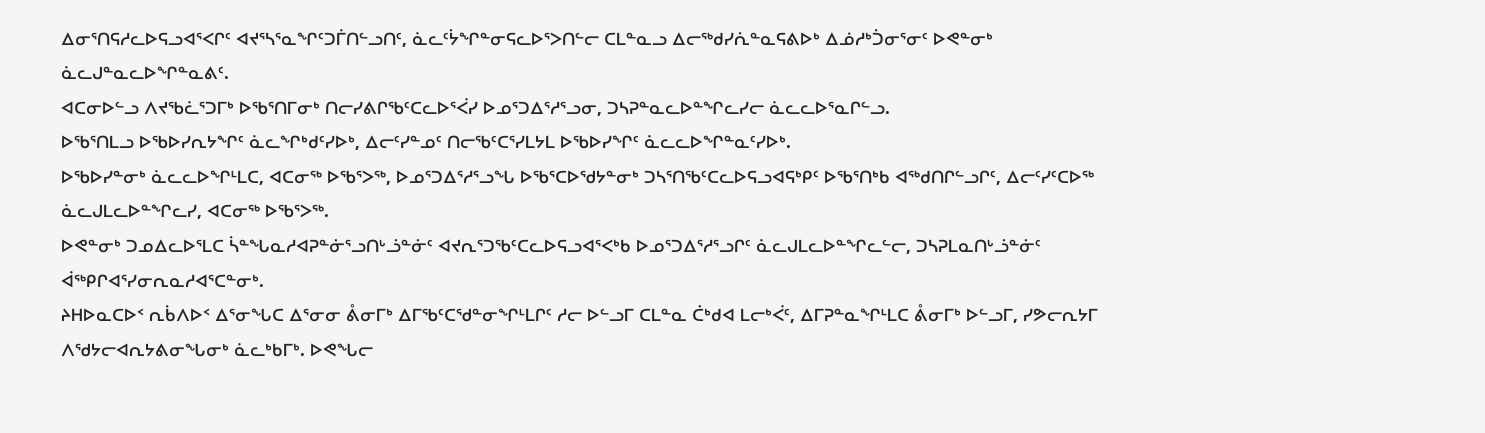ᐃᓂᕐᑎᕋᓱᓚᐅᕋᓗᐊᕐᐸᒋᑦ ᐊᔪᕐᓴᕐᓇᖏᑦᑐᒦᑎᓪᓗᑎᑦ, ᓈᓚᑦᔮᖏᓐᓂᕋᓚᐅᕐᐳᑎᓪᓕ ᑕᒪᓐᓇᓗ ᐃᓕᖅᑯᓯᕇᓐᓇᕋᕕᐅᒃ ᐃᓅᓱᒃᑑᓂᕐᓂᑦ ᐅᕙᓐᓂᒃ ᓈᓚᒍᓐᓇᓚᐅᖏᓐᓇᕕᑦ.
ᐊᑕᓂᐅᓪᓗ ᐱᔪᖃᓛᕐᑐᒥᒃ ᐅᖃᕐᑎᒥᓂᒃ ᑎᓕᓯᕕᒋᖃᑦᑕᓚᐅᕐᐹᓯ ᐅᓄᕐᑐᐃᕐᓱᕐᓗᓂ, ᑐᓴᕈᓐᓇᓚᐅᓐᖏᓚᓯᓕ ᓈᓚᓚᐅᕐᓇᒋᓪᓗ.
ᐅᖃᕐᑎᒪᓗ ᐅᖃᐅᓯᕆᔭᖏᑦ ᓈᓚᖏᒃᑯᑦᓯᐅᒃ, ᐃᓕᑦᓯᓐᓄᑦ ᑎᓕᖃᑦᑕᕐᓯᒪᔭᒪ ᐅᖃᐅᓯᖏᑦ ᓈᓚᓚᐅᖏᓐᓇᑦᓯᐅᒃ.
ᐅᖃᐅᓯᓐᓂᒃ ᓈᓚᓚᐅᖏᒻᒪᑕ, ᐊᑕᓂᖅ ᐅᖃᕐᐳᖅ, ᐅᓄᕐᑐᐃᕐᓱᕐᓗᖓ ᐅᖃᕐᑕᐅᖁᔭᓐᓂᒃ ᑐᓴᕐᑎᖃᑦᑕᓚᐅᕋᓗᐊᕋᒃᑭᑦ ᐅᖃᕐᑎᒃᑲ ᐊᖅᑯᑎᒋᓪᓗᒋᑦ, ᐃᓕᑦᓯᑦᑕᐅᖅ ᓈᓚᒍᒪᓚᐅᓐᖏᓚᓯ, ᐊᑕᓂᖅ ᐅᖃᕐᐳᖅ.
ᐅᕙᓐᓂᒃ ᑐᓄᐃᓚᐅᕐᒪᑕ ᓵᓐᖓᓇᓱᐊᕈᓐᓃᕐᓗᑎᒡᓘᓐᓃᑦ ᐊᔪᕆᕐᑐᖃᑦᑕᓚᐅᕋᓗᐊᕐᐸᒃᑲ ᐅᓄᕐᑐᐃᕐᓱᕐᓗᒋᑦ ᓈᓚᒍᒪᓚᐅᓐᖏᓚᓪᓕ, ᑐᓴᕈᒪᓇᑎᒡᓘᓐᓃᑦ ᐋᖅᑭᒋᐊᕐᓯᓂᕆᓇᓱᐊᕐᑕᓐᓂᒃ.
ᔨᕼᐅᓇᑕᐅᑉ ᕆᑳᐱᐅᑉ ᐃᕐᓂᖓᑕ ᐃᕐᓂᓂ ᕔᓂᒥᒃ ᐃᒥᖃᑦᑕᖁᓐᓂᖏᒻᒪᒋᑦ ᓱᓕ ᐅᓪᓗᒥ ᑕᒪᓐᓇ ᑖᒃᑯᐊ ᒪᓕᒃᐹᑦ, ᐃᒥᕈᓐᓇᖏᒻᒪᑕ ᕔᓂᒥᒃ ᐅᓪᓗᒥ, ᓯᕗᓕᕆᔭᒥ ᐱᖁᔭᓕᐊᕆᔭᕕᓂᖓᓂᒃ ᓈᓚᒃᑲᒥᒃ. ᐅᕙᖓᓕ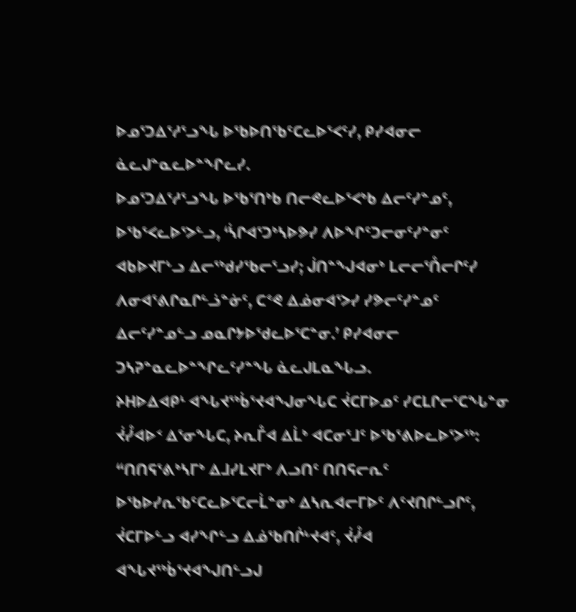ᐅᓄᕐᑐᐃᕐᓱᕐᓗᖓ ᐅᖃᐅᑎᖃᑦᑕᓚᐅᕐᐸᑦᓯ, ᑭᓯᐊᓂᓕ ᓈᓚᒍᓐᓇᓚᐅᓐᖏᓚᓯ.
ᐅᓄᕐᑐᐃᕐᓱᕐᓗᖓ ᐅᖃᕐᑎᒃᑲ ᑎᓕᕙᓚᐅᕐᐸᒃᑲ ᐃᓕᑦᓯᓐᓄᑦ, ᐅᖃᕐᐸᓚᐅᕐᐳᓪᓗ, ‘ᓵᒋᐊᕐᑐᒃᓴᐅᕗᓯ ᐱᐅᖏᑦᑐᓕᓂᑦᓯᓐᓂᑦ ᐊᑲᐅᔪᒥᒡᓗ ᐃᓕᖅᑯᓯᖃᓕᕐᓗᓯ; ᒎᑎᓐᖑᐊᓂᒃ ᒪᓕᓕᕐᑍᓕᒋᑦᓯ ᐱᓂᐊᕐᕕᒋᓇᒋᓪᓘᓐᓃᑦ, ᑕᕝᕙ ᐃᓅᓂᐊᕐᐳᓯ ᓯᕗᓕᑦᓯᓐᓄᑦ ᐃᓕᑦᓯᓐᓄᓪᓗ ᓄᓇᒋᔭᐅᖁᓚᐅᕐᑕᓐᓂ.’ ᑭᓯᐊᓂᓕ ᑐᓴᕈᓐᓇᓚᐅᓐᖏᓚᑦᓯᓐᖓ ᓈᓚᒍᒪᓇᖓᓗ.
ᔨᕼᐅᐃᐊᑭᒻ ᐊᖓᔪᖅᑳᕐᔪᐊᖑᓂᖓᑕ ᔫᑕᒥᐅᓄᑦ ᓯᑕᒪᒋᓕᕐᑕᖓᓐᓂ ᔫᓮᐊᐅᑉ ᐃᕐᓂᖓᑕ, ᔨᕆᒤᐊ ᐃᒫᒃ ᐊᑕᓂᕐᒧᑦ ᐅᖃᕐᕕᐅᓚᐅᕐᐳᖅ:
“ᑎᑎᕋᕐᕕᒃᓴᒥᒃ ᐃᒧᓯᒪᔪᒥᒃ ᐱᓗᑎᑦ ᑎᑎᕋᓕᕆᑦ ᐅᖃᐅᓯᕆᖃᑦᑕᓚᐅᕐᑕᓕᒫᓐᓂᒃ ᐃᓴᕆᐊᓕᒥᐅᑦ ᐱᑦᔪᑎᒋᓪᓗᒋᑦ, ᔫᑕᒥᐅᓪᓗ ᐊᓯᖏᓪᓗ ᐃᓅᖃᑎᒌᒡᔪᐊᑦ, ᔫᓮᐊ ᐊᖓᔪᖅᑳᕐᔪᐊᖑᑎᓪᓗᒍ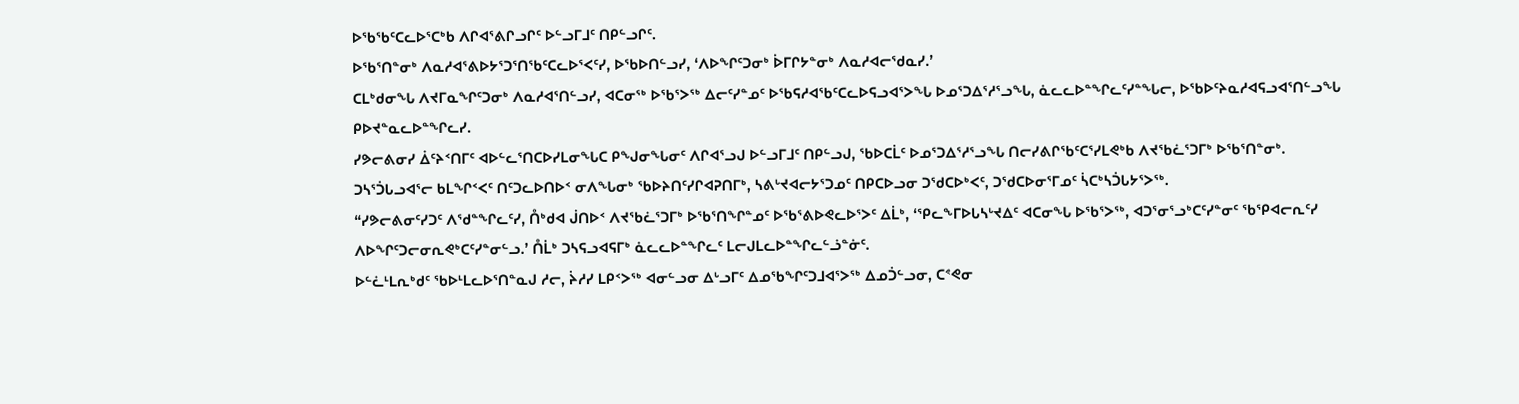ᐅᖃᖃᑦᑕᓚᐅᕐᑕᒃᑲ ᐱᒋᐊᕐᕕᒋᓗᒋᑦ ᐅᓪᓗᒥᒧᑦ ᑎᑭᓪᓗᒋᑦ.
ᐅᖃᕐᑎᓐᓂᒃ ᐱᓇᓱᐊᕐᕕᐅᔭᕐᑐᕐᑎᖃᑦᑕᓚᐅᕐᐸᑦᓯ, ᐅᖃᐅᑎᓪᓗᓯ, ‘ᐱᐅᖏᑦᑐᓂᒃ ᐆᒥᒋᔭᓐᓂᒃ ᐱᓇᓱᐊᓕᖁᓇᓯ.’
ᑕᒪᒃᑯᓂᖓ ᐱᔪᒥᓇᖏᑦᑐᓂᒃ ᐱᓇᓱᐊᕐᑎᓪᓗᓯ, ᐊᑕᓂᖅ ᐅᖃᕐᐳᖅ ᐃᓕᑦᓯᓐᓄᑦ ᐅᖃᕋᓱᐊᖃᑦᑕᓚᐅᕋᓗᐊᕐᐳᖓ ᐅᓄᕐᑐᐃᕐᓱᕐᓗᖓ, ᓈᓚᓚᐅᓐᖏᓚᑦᓯᓐᖓᓕ, ᐅᖃᐅᑦᔨᓇᓱᐊᕋᓗᐊᕐᑎᓪᓗᖓ ᑭᐅᔪᓐᓇᓚᐅᓐᖏᓚᓯ.
ᓯᕗᓕᕕᓂᓯ ᐄᑦᔨᑉᑎᒥᑦ ᐊᐅᓪᓚᕐᑎᑕᐅᓯᒪᓂᖓᑕ ᑭᖑᓂᖓᓂᑦ ᐱᒋᐊᕐᓗᒍ ᐅᓪᓗᒥᒧᑦ ᑎᑭᓪᓗᒍ, ᖃᐅᑕᒫᑦ ᐅᓄᕐᑐᐃᕐᓱᕐᓗᖓ ᑎᓕᓯᕕᒋᖃᑦᑕᕐᓯᒪᕙᒃᑲ ᐱᔪᖃᓛᕐᑐᒥᒃ ᐅᖃᕐᑎᓐᓂᒃ.
ᑐᓴᕐᑑᒐᓗᐊᕐᓕ ᑲᒪᖏᑉᐸᑦ ᑎᑦᑐᓚᐅᑎᐅᑉ ᓂᐱᖓᓂᒃ ᖃᐅᔨᑎᑦᓯᒋᐊᕈᑎᒥᒃ, ᓴᕕᒡᔪᐊᓕᔭᕐᑐᓄᑦ ᑎᑭᑕᐅᓗᓂ ᑐᖁᑕᐅᒃᐸᑦ, ᑐᖁᑕᐅᓂᕐᒥᓄᑦ ᓵᑕᒃᓴᑑᒐᔭᕐᐳᖅ.
“ᓯᕗᓕᕕᓂᑦᓯᑐᑦ ᐱᖁᓐᖏᓚᑦᓯ, ᑍᒃᑯᐊ ᒎᑎᐅᑉ ᐱᔪᖃᓛᕐᑐᒥᒃ ᐅᖃᕐᑎᖏᓐᓄᑦ ᐅᖃᕐᕕᐅᕙᓚᐅᕐᐳᑦ ᐃᒫᒃ, ‘ᕿᓚᖕᒥᐅᒐᓴᒡᔪᐃᑦ ᐊᑕᓂᖓ ᐅᖃᕐᐳᖅ, ᐊᑐᕐᓂᕐᓗᒃᑕᑦᓯᓐᓂᑦ ᖃᕿᐊᓕᕆᑦᓯ ᐱᐅᖏᑦᑐᓕᓂᕆᕙᒃᑕᑦᓯᓐᓂᓪᓗ.’ ᑍᒫᒃ ᑐᓴᕋᓗᐊᕋᒥᒃ ᓈᓚᓚᐅᓐᖏᓚᑦ ᒪᓕᒍᒪᓚᐅᓐᖏᓚᓪᓘᓐᓃᑦ.
ᐅᓪᓛᒻᒪᕆᒃᑯᑦ ᖃᐅᒻᒪᓚᐅᕐᑎᓐᓇᒍ ᓱᓕ, ᔩᓱᓯ ᒪᑭᑉᐳᖅ ᐊᓂᓪᓗᓂ ᐃᒡᓗᒥᑦ ᐃᓄᖃᖏᑦᑐᒧᐊᕐᐳᖅ ᐃᓄᑑᓪᓗᓂ, ᑕᕝᕙᓂ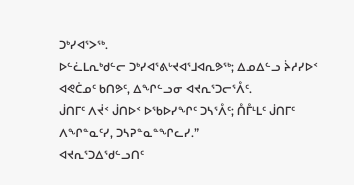ᑐᒃᓯᐊᕐᐳᖅ.
ᐅᓪᓛᒪᕆᒃᑯᓪᓕ ᑐᒃᓯᐊᕐᕕᒡᔪᐊᕐᒧᐊᕆᕗᖅ; ᐃᓄᐃᓪᓗ ᔩᓱᓯᐅᑉ ᐊᕙᑖᓄᑦ ᑲᑎᕗᑦ, ᐃᖏᓪᓗᓂ ᐊᔪᕆᕐᑐᓕᕐᐰᑦ.
ᒎᑎᒥᑦ ᐱᔫᑉ ᒎᑎᐅᑉ ᐅᖃᐅᓯᖏᑦ ᑐᓴᕐᐰᑦ; ᑍᒤᒻᒪᑦ ᒎᑎᒥᑦ ᐱᖏᓐᓇᑦᓯ, ᑐᓴᕈᓐᓇᓐᖏᓚᓯ.”
ᐊᔪᕆᕐᑐᐃᖁᓪᓗᑎᑦ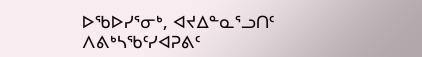ᐅᖃᐅᓯᕐᓂᒃ, ᐊᔪᐃᓐᓇᕐᓗᑎᑦ ᐱᕕᒃᓴᖃᑦᓯᐊᕈᕕᑦ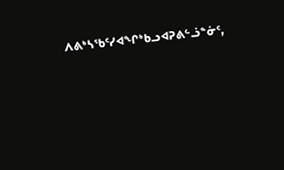ᐱᕕᒃᓴᖃᑦᓯᐊᖏᒃᑲᓗᐊᕈᕕᓪᓘᓐᓃᑦ,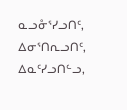ᓇᓗᓁᕐᓯᓗᑎᑦ, ᐃᓂᕐᑎᕆᓗᑎᑦ, ᐃᓇᑦᓯᓗᑎᓪᓗ,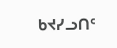ᑲᔪᓯᓗᑎᑦ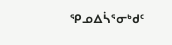ᕿᓄᐃᓵᕐᓂᒃᑯᑦ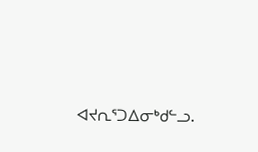ᐊᔪᕆᕐᑐᐃᓂᒃᑯᓪᓗ.